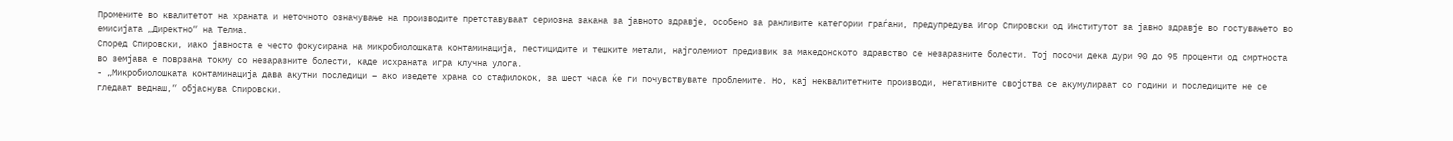Промените во квалитетот на храната и неточното означување на производите претставуваат сериозна закана за јавното здравје, особено за ранливите категории граѓани, предупредува Игор Спировски од Институтот за јавно здравје во гостувањето во емисијата „Директно“ на Телма.
Според Спировски, иако јавноста е често фокусирана на микробиолошката контаминација, пестицидите и тешките метали, најголемиот предизвик за македонското здравство се незаразните болести. Тој посочи дека дури 90 до 95 проценти од смртноста во земјава е поврзана токму со незаразните болести, каде исхраната игра клучна улога.
- „Микробиолошката контаминација дава акутни последици – ако изедете храна со стафилокок, за шест часа ќе ги почувствувате проблемите. Но, кај неквалитетните производи, негативните својства се акумулираат со години и последиците не се гледаат веднаш,“ објаснува Спировски.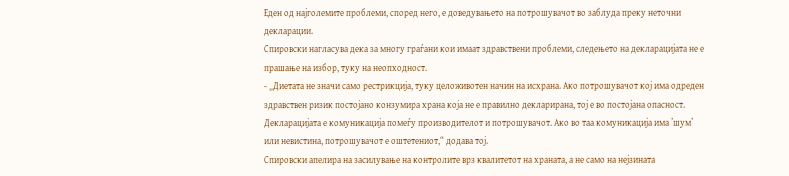Еден од најголемите проблеми, според него, е доведувањето на потрошувачот во заблуда преку неточни декларации.
Спировски нагласува дека за многу граѓани кои имаат здравствени проблеми, следењето на декларацијата не е прашање на избор, туку на неопходност.
- „Диетата не значи само рестрикција, туку целоживотен начин на исхрана. Ако потрошувачот кој има одреден здравствен ризик постојано конзумира храна која не е правилно декларирана, тој е во постојана опасност. Декларацијата е комуникација помеѓу производителот и потрошувачот. Ако во таа комуникација има ’шум’ или невистина, потрошувачот е оштетениот,“ додава тој.
Спировски апелира на засилување на контролите врз квалитетот на храната, а не само на нејзината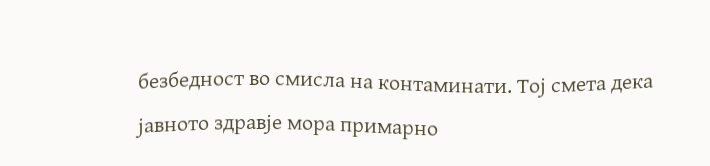безбедност во смисла на контаминати. Тој смета дека јавното здравје мора примарно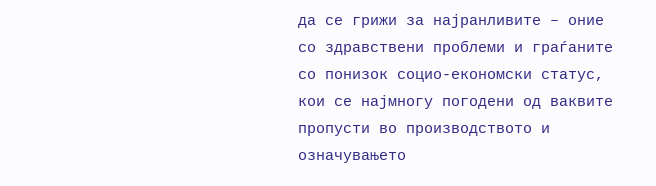да се грижи за најранливите – оние со здравствени проблеми и граѓаните со понизок социо-економски статус, кои се најмногу погодени од ваквите пропусти во производството и означувањето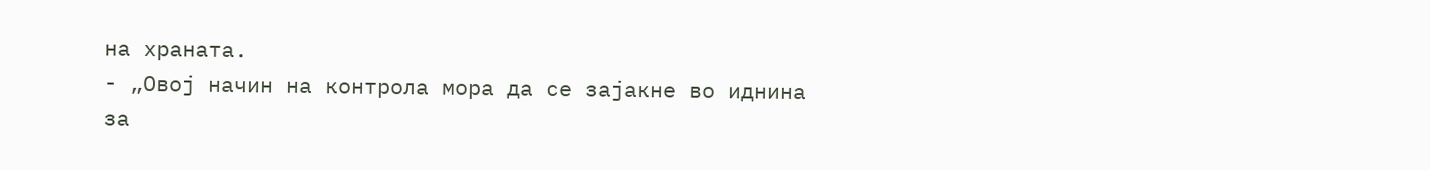на храната.
- „Овој начин на контрола мора да се зајакне во иднина за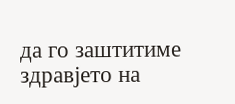да го заштитиме здравјето на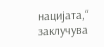нацијата,“ заклучува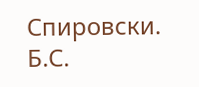Спировски.
Б.С.